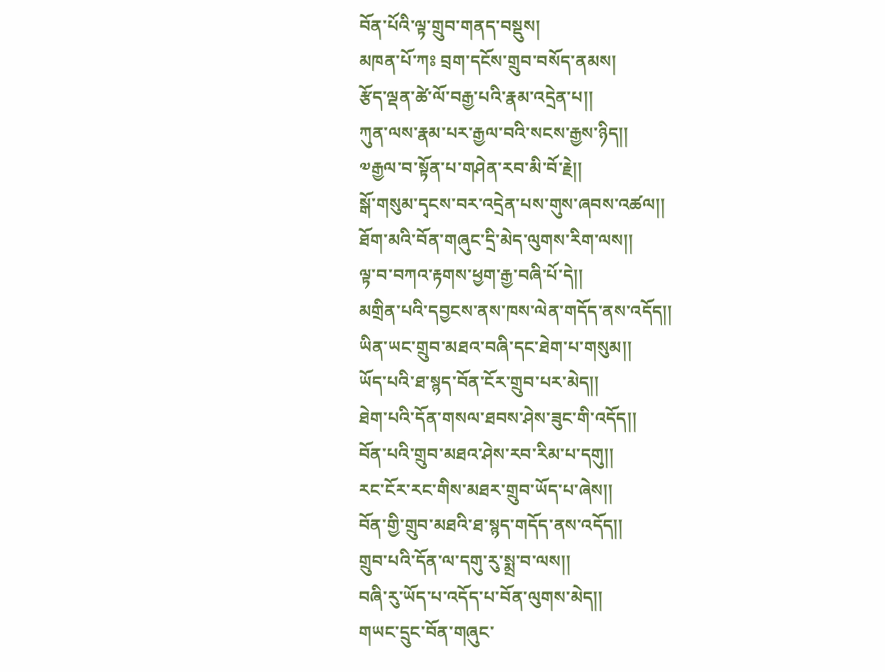བོན་པོའི་ལྟ་གྲུབ་གནད་བསྡུས།
མཁན་པོ་ཀཿ བྲག་དངོས་གྲུབ་བསོད་ནམས།
རྩོད་ལྡན་ཚེ་ལོ་བརྒྱ་པའི་རྣམ་འདྲེན་པ།།
ཀུན་ལས་རྣམ་པར་རྒྱལ་བའི་སངས་རྒྱས་ཉིད།།
༧རྒྱལ་བ་སྟོན་པ་གཤེན་རབ་མི་བོ་རྗེ།།
སྒོ་གསུམ་དྭངས་བར་འདྲེན་པས་གུས་ཞབས་འཚལ།།
ཐོག་མའི་བོན་གཞུང་དྲི་མེད་ལུགས་རིག་ལས།།
ལྟ་བ་བཀའ་རྟགས་ཕྱག་རྒྱ་བཞི་པོ་དེ།།
མགྲིན་པའི་དབྱངས་ནས་ཁས་ལེན་གདོད་ནས་འདོད།།
ཡིན་ཡང་གྲུབ་མཐའ་བཞི་དང་ཐེག་པ་གསུམ།།
ཡོད་པའི་ཐ་སྙད་བོན་ངོར་གྲུབ་པར་མེད།།
ཐེག་པའི་དོན་གསལ་ཐབས་ཤེས་ཟུང་གི་འདོད།།
བོན་པའི་གྲུབ་མཐའ་ཤེས་རབ་རིམ་པ་དགུ།།
རང་ངོར་རང་གིས་མཐར་གྲུབ་ཡོད་པ་ཞེས།།
བོན་གྱི་གྲུབ་མཐའི་ཐ་སྙད་གདོད་ནས་འདོད།།
གྲུབ་པའི་དོན་ལ་དགུ་རུ་སྨྲ་བ་ལས།།
བཞི་རུ་ཡོད་པ་འདོད་པ་བོན་ལུགས་མེད།།
གཡང་དྲུང་བོན་གཞུང་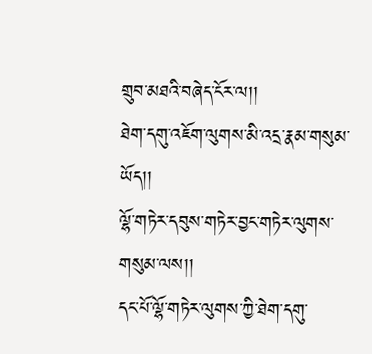གྲུབ་མཐའི་བཞེད་ངོར་ལ།།
ཐེག་དགུ་འཇོག་ལུགས་མི་འདྲ་རྣམ་གསུམ་ཡོད།།
ལྷོ་གཏེར་དབུས་གཏེར་བྱང་གཏེར་ལུགས་གསུམ་ལས།།
དང་པོ་ལྷོ་གཏེར་ལུགས་ཀྱི་ཐེག་དགུ་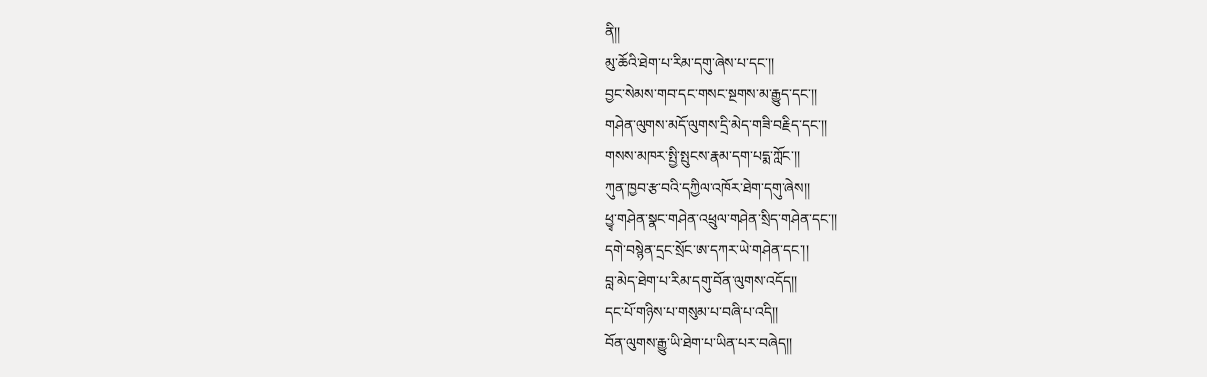ནི།།
མུ་ཆོའི་ཐེག་པ་རིམ་དགུ་ཞེས་པ་དང་།།
བྱང་སེམས་གབ་དང་གསང་སྔགས་མ་རྒྱུད་དང་།།
གཤེན་ལུགས་མདོ་ལུགས་དྲི་མེད་གཟི་བརྗིད་དང་།།
གསས་མཁར་སྤྱི་སྤུངས་རྣམ་དག་པདྨ་ཀློང་།།
ཀུན་ཁྱབ་རྩ་བའི་དཀྱིལ་འཁོར་ཐེག་དགུ་ཞེས།།
ཕྱྭ་གཤེན་སྣང་གཤེན་འཕྲུལ་གཤེན་སྲིད་གཤེན་དང་།།
དགེ་བསྙེན་དྲང་སྲོང་ཨ་དཀར་ཡེ་གཤེན་དང་།།
བླ་མེད་ཐེག་པ་རིམ་དགུ་བོན་ལུགས་འདོད།།
དང་པོ་གཉིས་པ་གསུམ་པ་བཞི་པ་འདི།།
བོན་ལུགས་རྒྱུ་ཡི་ཐེག་པ་ཡིན་པར་བཞེད།།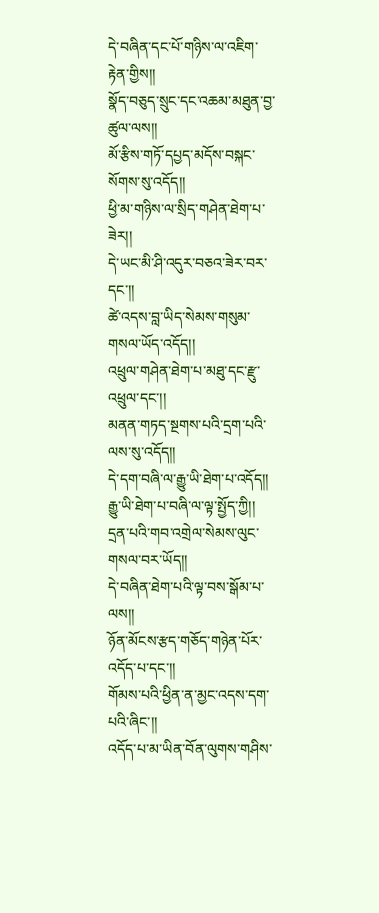དེ་བཞིན་དང་པོ་གཉིས་ལ་འཇིག་རྟེན་གྱིས།།
སྣོད་བཅུད་སྲུང་དང་འཆམ་མཐུན་བྱ་ཚུལ་ལས།།
མོ་རྩིས་གཏོ་དཔྱད་མདོས་བསྐང་སོགས་སུ་འདོད།།
ཕྱི་མ་གཉིས་ལ་སྲིད་གཤེན་ཐེག་པ་ཟེར།།
དེ་ཡང་མི་ཤི་འདུར་བཅའ་ཟེར་བར་དང་།།
ཚེ་འདས་བླ་ཡིད་སེམས་གསུམ་གསལ་ཡོད་འདོད།།
འཕྲུལ་གཤེན་ཐེག་པ་མཐུ་དང་རྫུ་འཕྲུལ་དང་།།
མནན་གཏད་སྔགས་པའི་དྲག་པའི་ལས་སུ་འདོད།།
དེ་དག་བཞི་ལ་རྒྱུ་ཡི་ཐེག་པ་འདོད།།
རྒྱུ་ཡི་ཐེག་པ་བཞི་ལ་ལྟ་སྤྱོད་ཀྱི།།
དྲན་པའི་གབ་འགྲེལ་སེམས་ལུང་གསལ་བར་ཡོད།།
དེ་བཞིན་ཐེག་པའི་ལྟ་བས་སྒོམ་པ་ལས།།
ཉོན་མོངས་རྩད་གཅོད་གཉེན་པོར་འདོད་པ་དང་།།
གོམས་པའི་ཕྱིན་ན་མྱང་འདས་དག་པའི་ཞིང་།།
འདོད་པ་མ་ཡིན་བོན་ལུགས་གཤིས་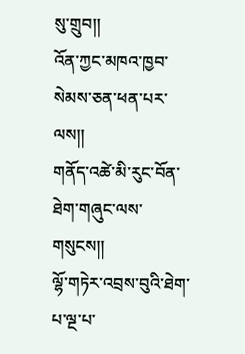སུ་གྲུབ།།
འོན་ཀྱང་མཁའ་ཁྱབ་སེམས་ཅན་ཕན་པར་ལས།།
གནོད་འཚེ་མི་རུང་བོན་ཐེག་གཞུང་ལས་གསུངས།།
ལྷོ་གཏེར་འབྲས་བུའི་ཐེག་པ་ལྔ་པ་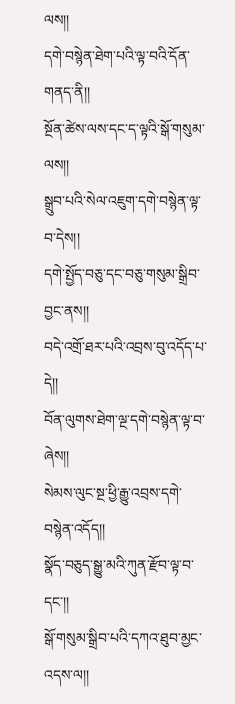ལས།།
དགེ་བསྙེན་ཐེག་པའི་ལྟ་བའི་དོན་གནད་ནི།།
སྔོན་ཚེས་ལས་དང་ད་ལྟའི་སྒོ་གསུམ་ལས།།
སྒྲུབ་པའི་སེལ་འཇུག་དགེ་བསྙེན་ལྟ་བ་དེས།།
དགེ་སྤྱོད་བཅུ་དང་བཅུ་གསུམ་སྒྲིབ་བྱང་ནས།།
བདེ་འགྲོ་ཐར་པའི་འབྲས་བུ་འདོད་པ་དེ།།
བོན་ལུགས་ཐེག་ལྔ་དགེ་བསྙེན་ལྟ་བ་ཞེས།།
སེམས་ལུང་སྔ་ཕྱི་རྒྱུ་འབྲས་དགེ་བསྙེན་འདོད།།
སྣོད་བཅུད་སྒྱུ་མའི་ཀུན་རྫོབ་ལྟ་བ་དང་།།
སྒོ་གསུམ་སྒྲིབ་པའི་དཀའ་ཐུབ་མྱང་འདས་ལ།།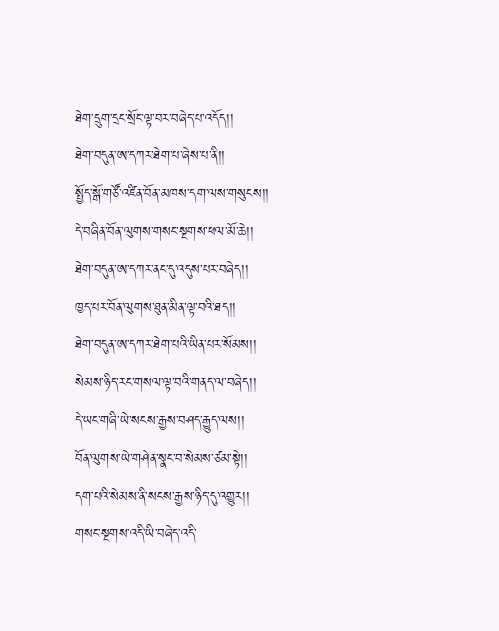ཐེག་དྲུག་དྲང་སྲོང་ལྟ་བར་བཞེད་པ་འདོད།།
ཐེག་བདུན་ཨ་དཀར་ཐེག་པ་ཞེས་པ་ནི།།
སྤྱོད་སྒོ་གཙོ་འཛིན་བོན་མཁས་དག་ལས་གསུངས།།
དེ་བཞིན་བོན་ལུགས་གསང་སྔགས་ཕལ་མོ་ཆེ།།
ཐེག་བདུན་ཨ་དཀར་ནང་དུ་འདུས་པར་བཞེད།།
ཁྱད་པར་བོན་ལུགས་ཐུན་མིན་ལྟ་བའི་ཐད།།
ཐེག་བདུན་ཨ་དཀར་ཐེག་པའི་ཡིན་པར་སོམས།།
སེམས་ཉིད་རང་གསལ་ལྟ་བའི་གནད་ལ་བཞེད།།
དེ་ཡང་གཞི་ཡེ་སངས་རྒྱས་བཤད་རྒྱུད་ལས།།
བོན་ལུགས་ཡེ་གཤེན་སྣང་བ་སེམས་ཙམ་སྟེ།།
དག་པའི་སེམས་ནི་སངས་རྒྱས་ཉིད་དུ་འགྱུར།།
གསང་སྔགས་འདི་ཡི་བཞེད་འདི་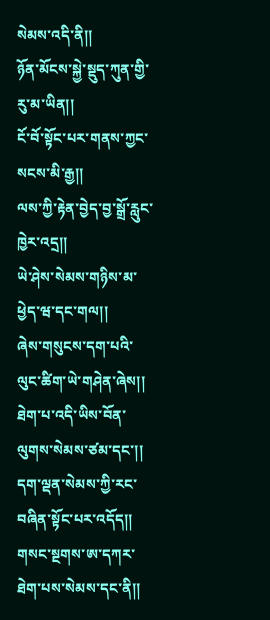སེམས་འདི་ནི།།
ཉོན་མོངས་སྐྱེ་སྡུད་ཀུན་གྱི་རུ་མ་ཡིན།།
ངོ་བོ་སྟོང་པར་གནས་ཀྱང་སངས་མི་རྒྱ།།
ལས་ཀྱི་རྟེན་བྱེད་བྱ་སྒྲོ་རླུང་ཁྱེར་འདྲ།།
ཡེ་ཤེས་སེམས་གཉིས་མ་ཕྱེད་ཝ་དང་གལ།།
ཞེས་གསུངས་དག་པའི་ལུང་ཚིག་ཡེ་གཤེན་ཞེས།།
ཐེག་པ་འདི་ཡིས་བོན་ལུགས་སེམས་ཙམ་དང་།།
དག་ལྡན་སེམས་ཀྱི་རང་བཞིན་སྟོང་པར་འདོད།།
གསང་སྔགས་ཨ་དཀར་ཐེག་པས་སེམས་དང་ནི།།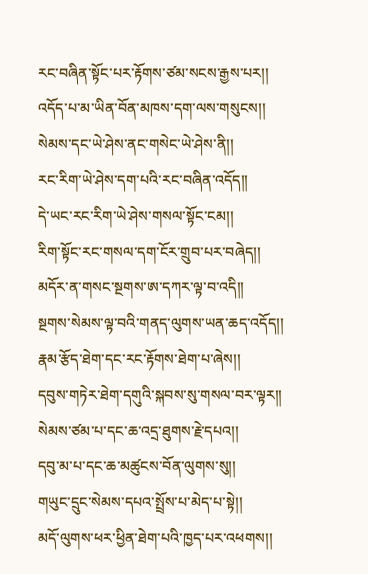རང་བཞིན་སྟོང་པར་རྟོགས་ཙམ་སངས་རྒྱས་པར།།
འདོད་པ་མ་ཡིན་བོན་མཁས་དག་ལས་གསུངས།།
སེམས་དང་ཡེ་ཤེས་ནང་གསེང་ཡེ་ཤེས་ནི།།
རང་རིག་ཡེ་ཤེས་དག་པའི་རང་བཞིན་འདོད།།
དེ་ཡང་རང་རིག་ཡེ་ཤེས་གསལ་སྟོང་ངམ།།
རིག་སྟོང་རང་གསལ་དག་ངོར་གྲུབ་པར་བཞེད།།
མདོར་ན་གསང་སྔགས་ཨ་དཀར་ལྟ་བ་འདི།།
སྔགས་སེམས་ལྟ་བའི་གནད་ལུགས་ཡན་ཆད་འདོད།།
རྣམ་རྩོད་ཐེག་དང་རང་རྟོགས་ཐེག་པ་ཞེས།།
དབུས་གཏེར་ཐེག་དགུའི་སྐབས་སུ་གསལ་བར་ལྟར།།
སེམས་ཙམ་པ་དང་ཆ་འདྲ་ཐུགས་རྗེ་དཔའ།།
དབུ་མ་པ་དང་ཆ་མཚུངས་བོན་ལུགས་སུ།།
གཡུང་དྲུང་སེམས་དཔའ་སྤྲོས་པ་མེད་པ་སྟེ།།
མདོ་ལུགས་ཕར་ཕྱིན་ཐེག་པའི་ཁྱད་པར་འཕགས།།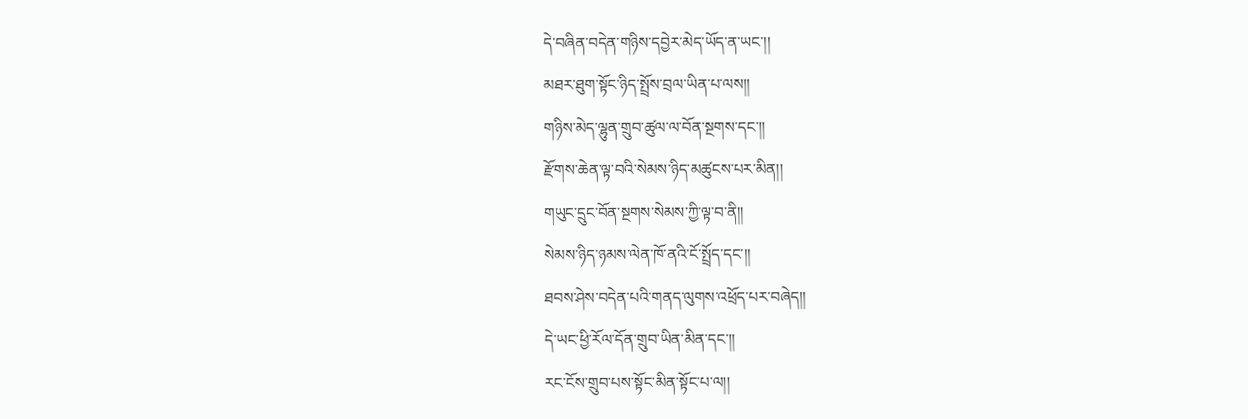དེ་བཞིན་བདེན་གཉིས་དབྱེར་མེད་ཡོད་ན་ཡང་།།
མཐར་ཐུག་སྟོང་ཉིད་སྤྲོས་བྲལ་ཡིན་པ་ལས།།
གཉིས་མེད་ལྷུན་གྲུབ་ཚུལ་ལ་བོན་སྔགས་དང་།།
རྫོགས་ཆེན་ལྟ་བའི་སེམས་ཉིད་མཚུངས་པར་མིན།།
གཡུང་དྲུང་བོན་སྔགས་སེམས་ཀྱི་ལྟ་བ་ནི།།
སེམས་ཉིད་ཉམས་ལེན་ཁོ་ནའི་ངོ་སྤྲོད་དང་།།
ཐབས་ཤེས་བདེན་པའི་གནད་ལུགས་འཕྲོད་པར་བཞེད།།
དེ་ཡང་ཕྱི་རོལ་དོན་གྲུབ་ཡིན་མིན་དང་།།
རང་ངོས་གྲུབ་པས་སྟོང་མིན་སྟོང་པ་ལ།།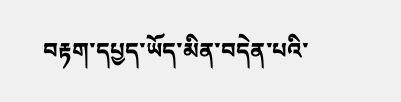བརྟག་དཔྱད་ཡོད་མིན་བདེན་པའི་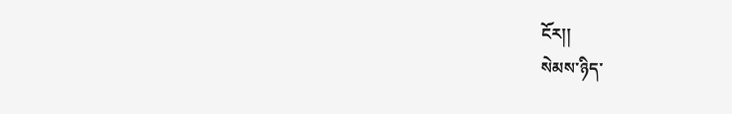ངོར།།
སེམས་ཉིད་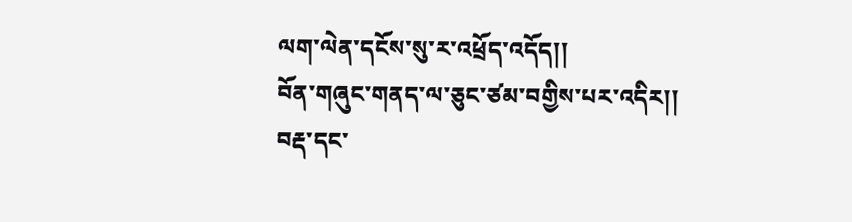ལག་ལེན་དངོས་སུ་ར་འཕྲོད་འདོད།།
བོན་གཞུང་གནད་ལ་ཅུང་ཙམ་བགྱིས་པར་འདིར།།
བརྡ་དང་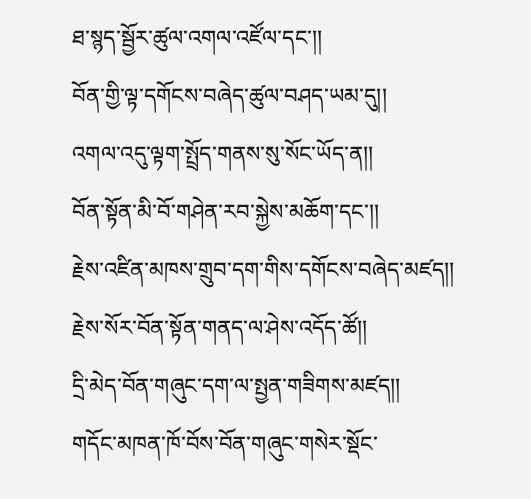ཐ་སྙད་སྦྱོར་ཚུལ་འགལ་འཛོལ་དང་།།
བོན་གྱི་ལྟ་དགོངས་བཞེད་ཚུལ་བཤད་ཡམ་དུ།།
འགལ་འདུ་ལྟག་སྤྲོད་གནས་སུ་སོང་ཡོད་ན།།
བོན་སྟོན་མི་བོ་གཤེན་རབ་སྐྱེས་མཆོག་དང་།།
རྗེས་འཛིན་མཁས་གྲུབ་དག་གིས་དགོངས་བཞེད་མཛད།།
རྗེས་སོར་བོན་སྟོན་གནད་ལ་ཤེས་འདོད་ཚོ།།
དྲི་མེད་བོན་གཞུང་དག་ལ་སྤྱན་གཟིགས་མཛད།།
གདོང་མཁན་ཁོ་བོས་བོན་གཞུང་གསེར་སྡོང་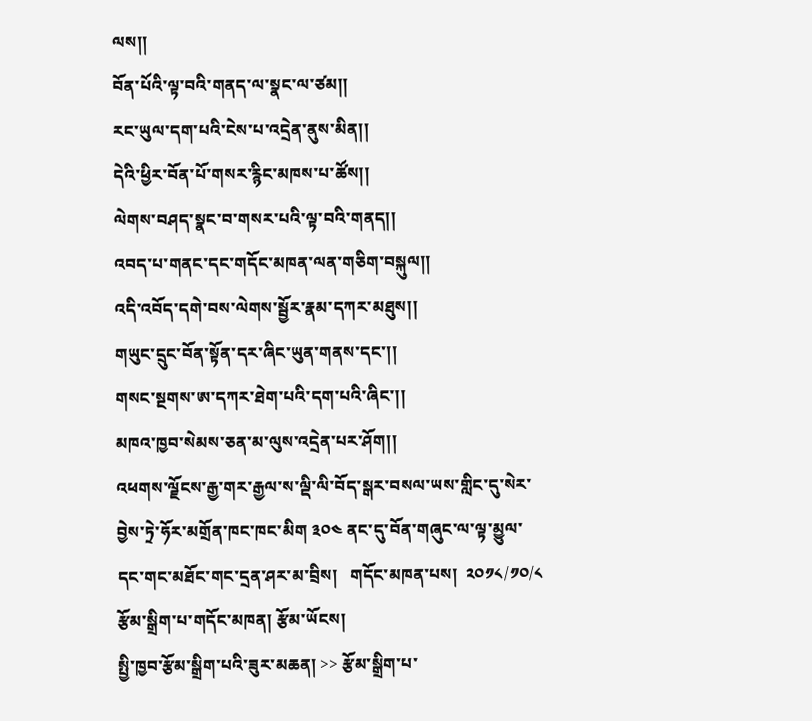ལས།།
བོན་པོའི་ལྟ་བའི་གནད་ལ་སྣང་ལ་ཙམ།།
རང་ཡུལ་དག་པའི་ངེས་པ་འདྲེན་ནུས་མིན།།
དེའི་ཕྱིར་བོན་པོ་གསར་རྙིང་མཁས་པ་ཚོས།།
ལེགས་བཤད་སྣང་བ་གསར་པའི་ལྟ་བའི་གནད།།
འབད་པ་གནང་དང་གདོང་མཁན་ལན་གཅིག་བསྐུལ།།
འདི་འབོད་དགེ་བས་ལེགས་སྦྱོར་རྣམ་དཀར་མཐུས།།
གཡུང་དྲུང་བོན་སྟོན་དར་ཞིང་ཡུན་གནས་དང་།།
གསང་སྔགས་ཨ་དཀར་ཐེག་པའི་དག་པའི་ཞིང་།།
མཁའ་ཁྱབ་སེམས་ཅན་མ་ལུས་འདྲེན་པར་ཤོག།།
འཕགས་ལྗོངས་རྒྱ་གར་རྒྱལ་ས་ལྡི་ལི་བོད་སྒར་བསལ་ཡས་གླིང་དུ་སེར་བྱེས་ཏྲེ་ཧོར་མགྲོན་ཁང་ཁང་མིག ༣༠༤ ནང་དུ་བོན་གཞུང་ལ་ལྟ་མྱུལ་དང་གང་མཐོང་གང་དྲན་ཤར་མ་བྲིས།   གདོང་མཁན་པས།  ༢༠༡༨/༡༠/༨
རྩོམ་སྒྲིག་པ་གདོང་མཁན། རྩོམ་ཡོངས།
སྤྱི་ཁྱབ་རྩོམ་སྒྲིག་པའི་ཟུར་མཆན། >> རྩོམ་སྒྲིག་པ་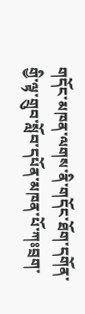གདོང་མཁན་ལགས་ནི་གདོང་ཐོག་དགོན་གྱི་ལྟ་གྲུབ་སློབ་དཔོན་མཁན་པོ་ཀཿབྲག་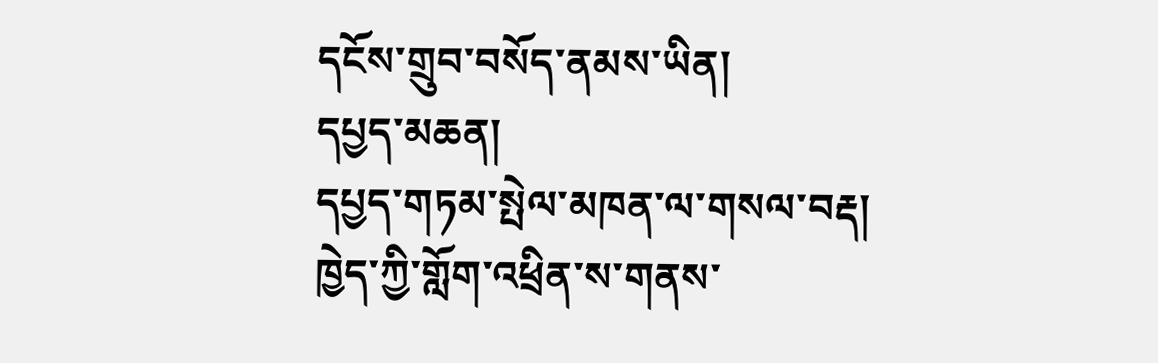དངོས་གྲུབ་བསོད་ནམས་ཡིན།
དཔྱད་མཆན།
དཔྱད་གཏམ་སྤེལ་མཁན་ལ་གསལ་བརྡ།
ཁྱེད་ཀྱི་གློག་འཕྲིན་ས་གནས་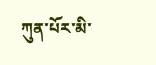ཀུན་པོར་མི་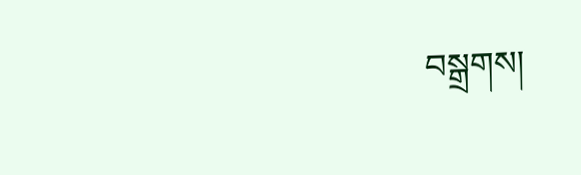བསྒྲགས།